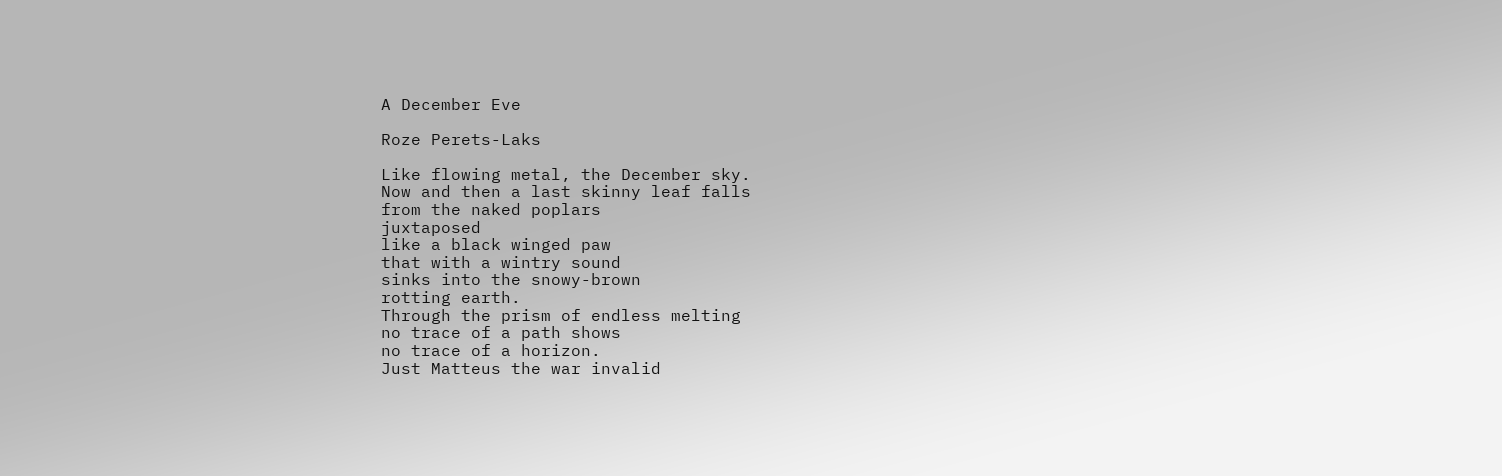A December Eve

Roze Perets-Laks

Like flowing metal, the December sky.
Now and then a last skinny leaf falls
from the naked poplars
juxtaposed
like a black winged paw
that with a wintry sound
sinks into the snowy-brown
rotting earth.
Through the prism of endless melting
no trace of a path shows
no trace of a horizon.
Just Matteus the war invalid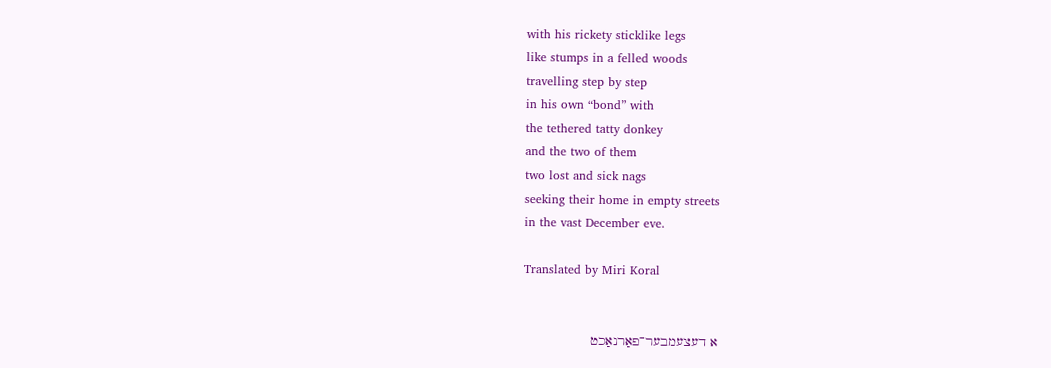with his rickety sticklike legs
like stumps in a felled woods
travelling step by step
in his own “bond” with
the tethered tatty donkey
and the two of them
two lost and sick nags
seeking their home in empty streets
in the vast December eve.

Translated by Miri Koral


א דעצעמבער־פאַרנאַכט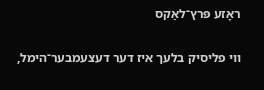ראָזע פּרץ־לאַקס

װי פליסיק בלעך איז דער דעצעמבער־הימל,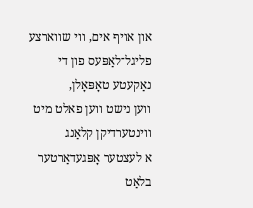און אױף אים, װי שװארצע פליגל־לאַפּעס פון די נאַקעטע טאָפּאָלן,
װען נישט װען פאלט מיט װינטערדיקן קלאַנג
א לעצטער אָפּגעדאַרטער בלאַט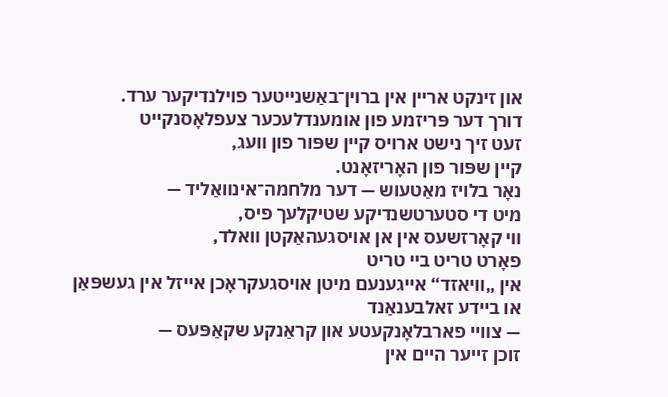און זינקט ארײן אין ברױן־באַשנײטער פױלנדיקער ערד.
דורך דער פּריזמע פון אומענדלעכער צעפלאָסנקײט
זעט זיך נישט ארױס קײן שפּור פון װעג,
קײן שפּור פון האָריזאָנט.
נאָר בלױז מאַטעוש — דער מלחמה־אינװאַליד —
מיט די סטערטשנדיקע שטיקלעך פיס,
װי קאָרזשעס אין אן אױסגעהאַקטן װאלד,
פאָרט טריט בײ טריט
אין „װיאזד“ אײגענעם מיטן אױסגעקראָכן אײזל אין געשפּאַן
או בײדע זאלבענאַנד
— צװײ פארבלאָנקעטע און קראַנקע שקאַפּעס —
זוכן זײער הײם אין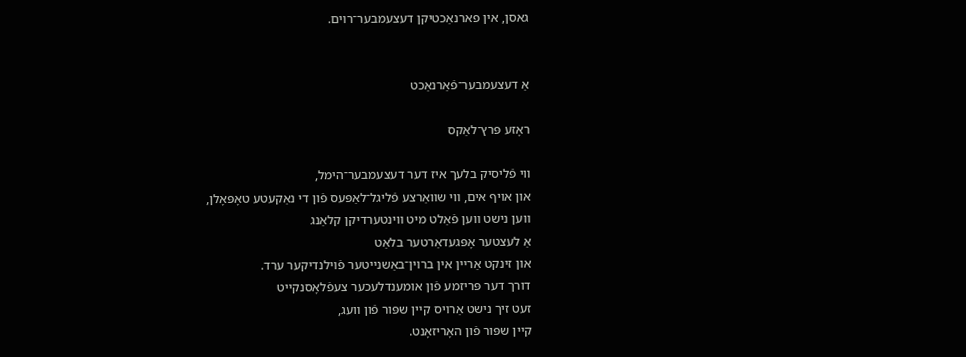גאסן, אין פארנאַכטיקן דעצעמבער־רױם.


אַ דעצעמבער־פֿאַרנאַכט

ראָזע פּרץ־לאַקס

װי פֿליסיק בלעך איז דער דעצעמבער־הימל,
און אױף אים, װי שװאַרצע פֿליגל־לאַפּעס פֿון די נאַקעטע טאָפּאָלן,
װען נישט װען פֿאַלט מיט װינטערדיקן קלאַנג
אַ לעצטער אָפּגעדאַרטער בלאַט
און זינקט אַרײן אין ברױן־באַשנײטער פֿױלנדיקער ערד.
דורך דער פּריזמע פֿון אומענדלעכער צעפֿלאָסנקײט
זעט זיך נישט אַרױס קײן שפּור פֿון װעג,
קײן שפּור פֿון האָריזאָנט.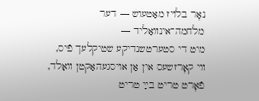נאָר בלױז מאַטעוש — דער מלחמה־אינװאַליד —
מיט די סטערטשנדיקע שטיקלעך פֿיס,
װי קאָרזשעס אין אַן אױסגעהאַקטן װאַלד,
פֿאָרט טריט בײַ טריט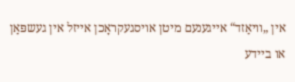אין „װיאַזד“ אײגענעם מיטן אױסגעקראָכן אײזל אין געשפּאַן
או בײדע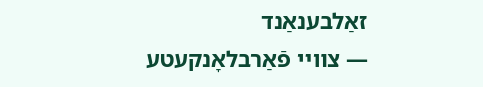זאַלבענאַנד
— צװײ פֿאַרבלאָנקעטע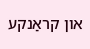און קראַנקע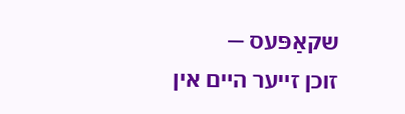שקאַפּעס —
זוכן זײער הײם אין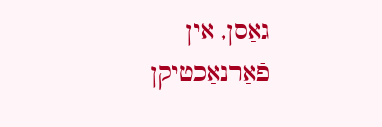גאַסן, אין פֿאַרנאַכטיקן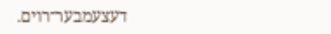דעצעמבער־רױם.